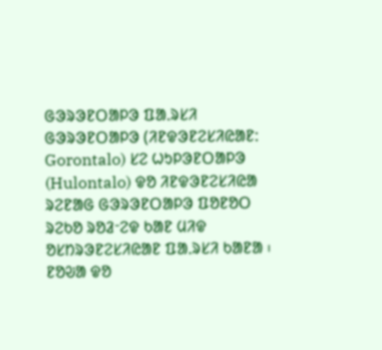ᱜᱳᱨᱳᱱᱛᱟᱞᱳ ᱯᱟᱹᱨᱥᱤ
ᱜᱳᱨᱳᱱᱛᱟᱞᱳ (ᱤᱱᱫᱳᱱᱮᱥᱤᱭᱟᱱ: Gorontalo) ᱥᱮ ᱦᱩᱞᱳᱱᱛᱟᱞᱳ (Hulontalo) ᱫᱚ ᱤᱱᱫᱳᱱᱮᱥᱤᱭᱟ ᱨᱮᱱᱟᱜ ᱜᱳᱨᱳᱱᱛᱟᱞᱳ ᱯᱚᱱᱚᱛ ᱨᱮᱠᱚ ᱨᱚᱲᱼᱮᱫ ᱠᱟᱱ ᱢᱤᱫ ᱚᱥᱴᱨᱳᱱᱮᱥᱤᱭᱟᱱ ᱯᱟᱹᱨᱥᱤ ᱠᱟᱱᱟ ᱾ ᱱᱚᱶᱟ ᱫᱚ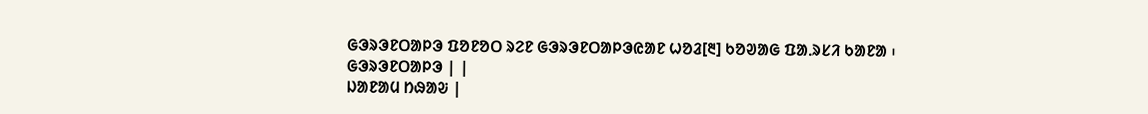ᱜᱳᱨᱳᱱᱛᱟᱞᱳ ᱯᱚᱱᱚᱛ ᱨᱮᱱ ᱜᱳᱨᱳᱱᱛᱟᱞᱳᱭᱟᱱ ᱦᱚᱲ[᱓] ᱠᱚᱣᱟᱜ ᱯᱟᱹᱨᱥᱤ ᱠᱟᱱᱟ ᱾
ᱜᱳᱨᱳᱱᱛᱟᱞᱳ | |
ᱡᱟᱱᱟᱢ ᱴᱷᱟᱶ |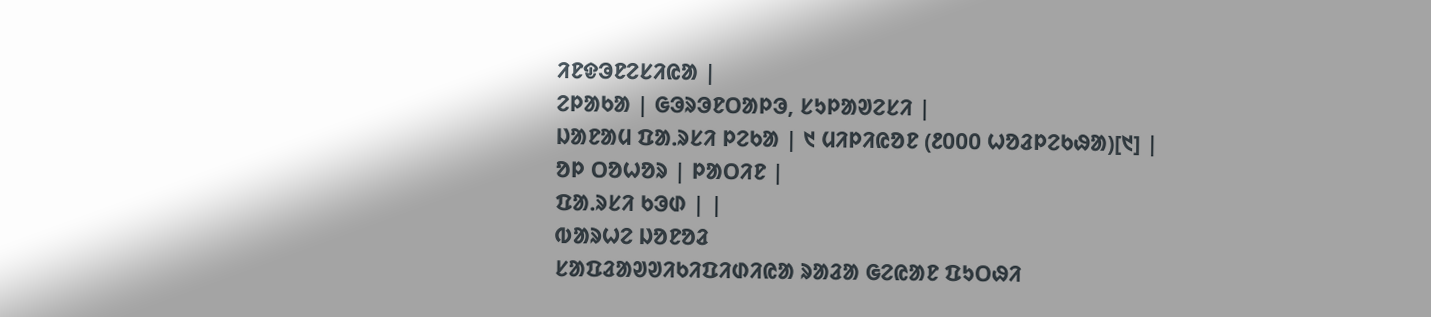ᱤᱱᱫᱳᱱᱮᱥᱤᱭᱟ |
ᱮᱞᱟᱠᱟ | ᱜᱳᱨᱳᱱᱛᱟᱞᱳ, ᱥᱩᱞᱟᱣᱮᱥᱤ |
ᱡᱟᱱᱟᱢ ᱯᱟᱹᱨᱥᱤ ᱞᱮᱠᱟ | ᱑ ᱢᱤᱞᱤᱭᱚᱱ (᱒᱐᱐᱐ ᱦᱚᱲᱞᱮᱠᱷᱟ)[᱑] |
ᱚᱞ ᱛᱚᱦᱚᱨ | ᱞᱟᱛᱤᱱ |
ᱯᱟᱹᱨᱥᱤ ᱠᱳᱰ | |
ᱵᱟᱨᱦᱮ ᱡᱚᱱᱚᱲ
ᱥᱟᱯᱲᱟᱣᱣᱤᱠᱤᱯᱤᱰᱤᱭᱟ ᱨᱟᱲᱟ ᱜᱮᱭᱟᱱ ᱯᱩᱛᱷᱤ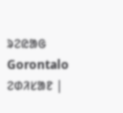ᱨᱮᱭᱟᱜ Gorontalo ᱮᱰᱤᱥᱟᱱ |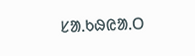ᱥᱟᱹᱠᱷᱭᱟᱹᱛ